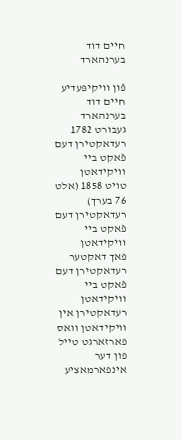חיים דוד בערנהארד

פֿון װיקיפּעדיע
חיים דוד בערנהארד
געבורט 1782 רעדאקטירן דעם פֿאקט ביי וויקידאטן
טויט 1858 (אלט 76 בערך) רעדאקטירן דעם פֿאקט ביי וויקידאטן
פאך דאקטער רעדאקטירן דעם פֿאקט ביי וויקידאטן
רעדאקטירן אין וויקידאטן וואס פארזארגט טייל פון דער אינפארמאציע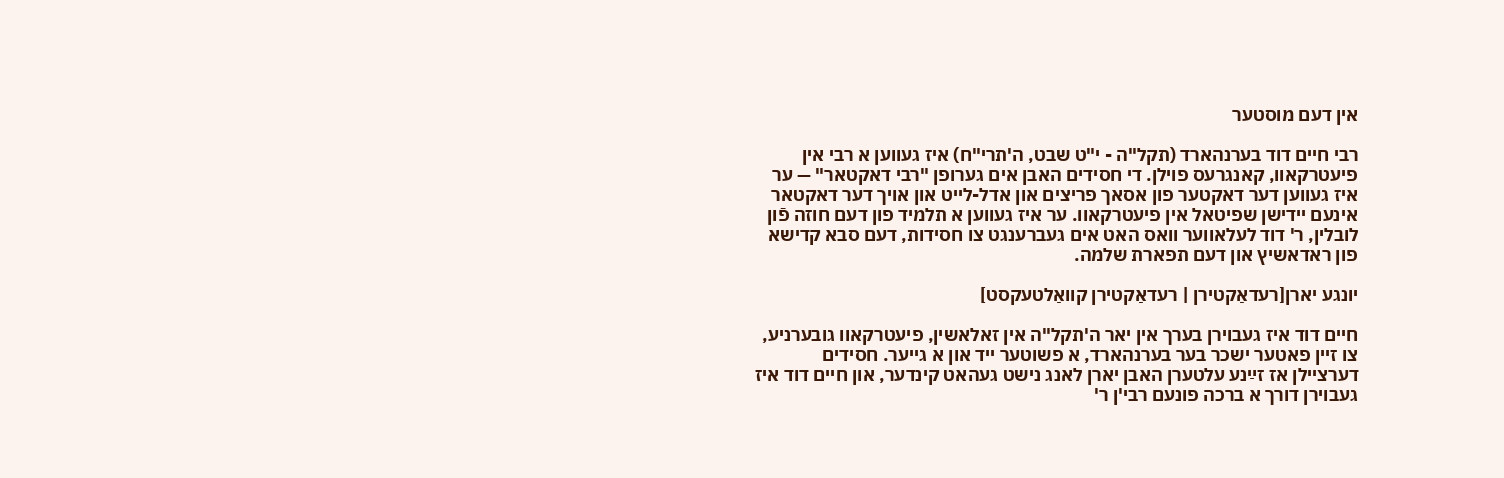אין דעם מוסטער

רבי חיים דוד בערנהארד (תקל"ה - י"ט שבט, ה'תרי"ח) איז געווען א רבי אין פיעטרקאוו, קאנגרעס פוילן. די חסידים האבן אים גערופן "רבי דאקטאר" — ער איז געווען דער דאקטער פון אסאך פריצים און אדל-לייט און אויך דער דאקטאר אינעם יידישן שפיטאל אין פיעטרקאוו. ער איז געווען א תלמיד פון דעם חוזה פֿון לובלין, ר' דוד לעלאווער וואס האט אים געברענגט צו חסידות, דעם סבא קדישא פון ראדאשיץ און דעם תפארת שלמה.

יונגע יארן[רעדאַקטירן | רעדאַקטירן קוואַלטעקסט]

חיים דוד איז געבוירן בערך אין יאר ה'תקל"ה אין זאלאשין, פיעטרקאוו גובערניע, צו זיין פאטער ישכר בער בערנהארד, א פשוטער ייד און א גייער. חסידים דערציילן אז זײַנע עלטערן האבן יארן לאנג נישט געהאט קינדער, און חיים דוד איז געבוירן דורך א ברכה פונעם רבי'ן ר'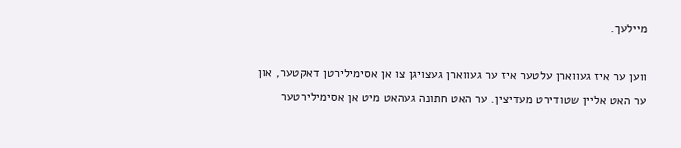מיילעך.

ווען ער איז געווארן עלטער איז ער געווארן געצויגן צו אן אסימילירטן דאקטער, און ער האט אליין שטודירט מעדיצין. ער האט חתונה געהאט מיט אן אסימילירטער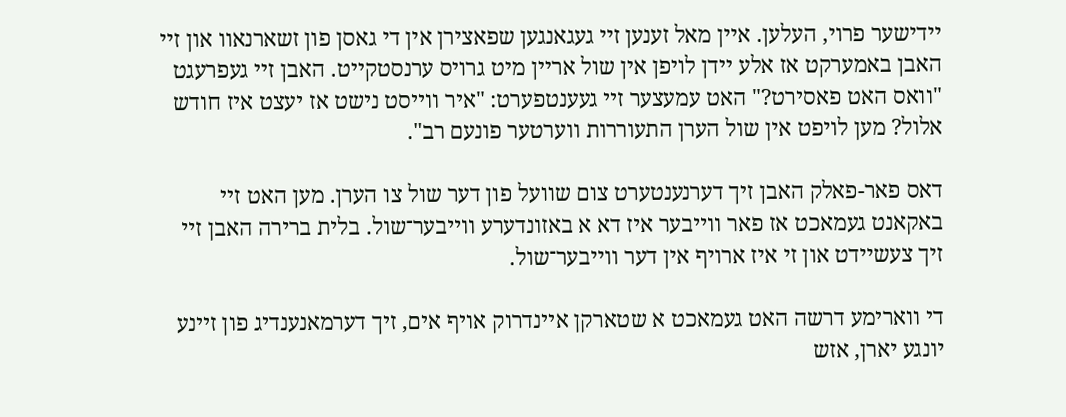יידישער פרוי, העלען. איין מאל זענען זיי געגאנגען שפאצירן אין די גאסן פון זשארנאוו און זיי האבן באמערקט אז אלע יידן לויפן אין שול אריין מיט גרויס ערנסטקייט. האבן זיי געפרעגט "וואס האט פאסירט?" האט עמעצער זיי געענטפערט: "איר ווייסט נישט אז יעצט איז חודש אלול? מען לויפט אין שול הערן התעוררות ווערטער פונעם רב".

דאס פאר-פאלק האבן זיך דערנענטערט צום שוועל פון דער שול צו הערן. מען האט זיי באקאנט געמאכט אז פאר ווייבער איז דא א באזונדערע ווייבער־שול. בלית ברירה האבן זיי זיך צעשיידט און זי איז ארויף אין דער ווייבער־שול.

די ווארימע דרשה האט געמאכט א שטארקן איינדרוק אויף אים, זיך דערמאנענדיג פון זיינע יונגע יארן, אזש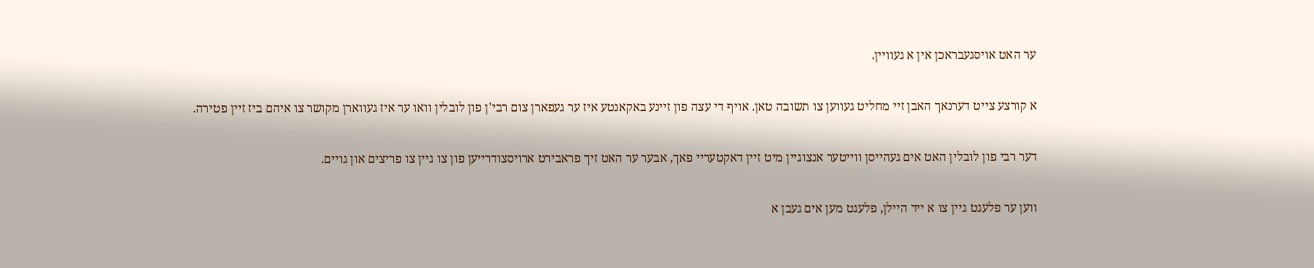ער האט אויסגעבראכן אין א געוויין.

א קורצע צייט דערנאך האבן זיי מחליט געווען צו תשובה טאן. אויף די עצה פון זיינע באקאנטע איז ער געפארן צום רבי'ן פון לובלין וואו ער איז געווארן מקושר צו איהם ביז זיין פטירה.

דער רבי פון לובלין האט אים געהייסן ווייטער אנצוגיין מיט זיין דאקטעריי פאך, אבער ער האט זיך פראבירט ארויסצודרייען פון צו גיין צו פריצים און גויים.

ווען ער פלעגט גיין צו א ייד היילן, פלעגט מען אים געבן א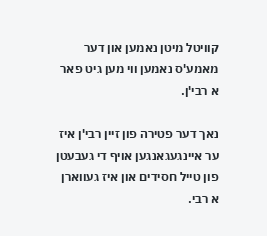קוויטל מיטן נאמען און דער מאמע'ס נאמען ווי מען גיט פאר א רבי'ן.

נאך דער פטירה פון זיין רבי'ן איז ער איינגעגאנגען אויף די געבעטן פון טייל חסידים און איז געווארן א רבי.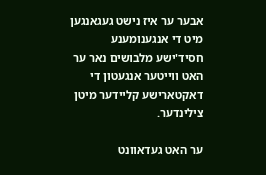אבער ער איז נישט געגאנגען מיט די אנגענומענע חסיד'ישע מלבושים נאר ער האט ווייטער אנגעטון די דאקטארישע קליידער מיטן צילינדער.

ער האט געדאוונט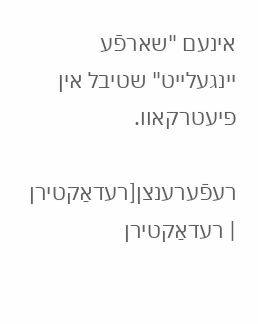אינעם "שארפֿע יינגעלייט" שטיבל אין פיעטרקאוו.

רעפֿערענצן[רעדאַקטירן | רעדאַקטירן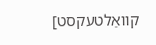קוואַלטעקסט]